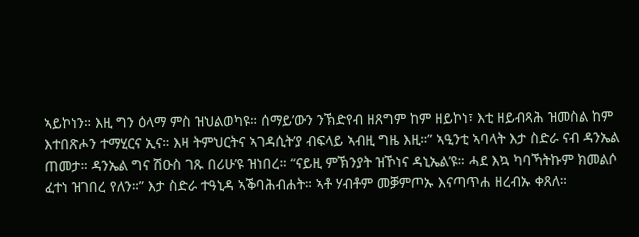ኣይኮነን። እዚ ግን ዕላማ ምስ ዝህልወካዩ። ሰማይ’ውን ንኽድየብ ዘጸግም ከም ዘይኮነ፣ እቲ ዘይብጻሕ ዝመስል ከም እተበጽሖን ተማሂርና ኢና። እዛ ትምህርትና ኣገዳሲት’ያ ብፍላይ ኣብዚ ግዜ እዚ።” ኣዒንቲ ኣባላት እታ ስድራ ናብ ዳንኤል ጠመታ። ዳንኤል ግና ሽዑስ ገጹ በሪሁ’ዩ ዝነበረ። “ናይዚ ምኽንያት ዝኾነና ዳኒኤል’ዩ። ሓደ እኳ ካባኻትኩም ክመልሶ ፈተነ ዝገበረ የለን።” እታ ስድራ ተዓኒዳ ኣቕባሕብሐት። ኣቶ ሃብቶም መቓምጦኡ እናጣጥሐ ዘረብኡ ቀጸለ።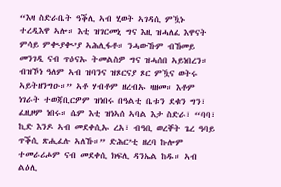“እዛ ስድራቤት ዓቕሊ ኣብ ሂወት ኣገዳሲ ምዃኑ ተረዲእዋ ኣሎ። እቲ ዝገርመኒ ግና እዚ ዝሓለፈ እዋናት ምሳይ ምቊያቊ’ያ ኣሕሊፋቶ። ንሓውኹም ብኸመይ መንገዲ ናብ ጥዕናኡ ትመልስዎ ግና ዝሓሰበ ኣይነበረን። ብዝኾነ ዓለም ኣብ ዝባንና ዝጾርናያ ጾር ምዃና ወትሩ ኣይትዘንግዑ።” ኣቶ ሃብቶም ዘረብኡ ዛዘመ። እቶም ነገራት ተወጃቢርዎም ዝነበሩ በዓልቲ ቤቱን ደቁን ግን፣ ፈዚዞም ነበሩ። ሴም እቲ ዝነኣሰ ኣባል እታ ስድራ፣ “ባባ፣ ኪድ እንዶ ኣብ መደቀሲኡ ረአ፣ ብዓቢ ወረቐት ጌረ ዓባይ ጥቕሲ ጽሒፈሉ ኣለኹ።” ድሕር’ቲ ዘረባ ኩሎም ተመራሪሖም ናብ መደቀሲ ክፍሊ ዳንኤል ከዱ። ኣብ ልዕሊ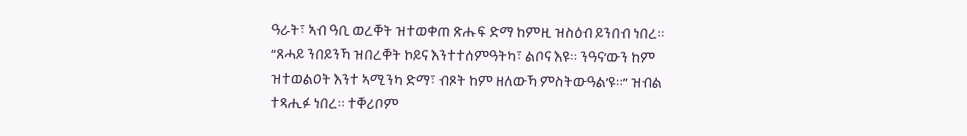ዓራት፣ ኣብ ዓቢ ወረቐት ዝተወቀጠ ጽሑፍ ድማ ከምዚ ዝስዕብ ይንበብ ነበረ። “ጸሓይ ንበይንኻ ዝበረቐት ኮይና እንተተሰምዓትካ፣ ልቦና እዩ። ንዓና’ውን ከም ዝተወልዐት እንተ ኣሚንካ ድማ፣ ብጾት ከም ዘለውኻ ምስትውዓል’ዩ።” ዝብል ተጻሒፉ ነበረ። ተቐሪቦም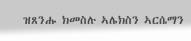ዝጸንሑ ክመስሉ ኣሌክስን ኣርሴማን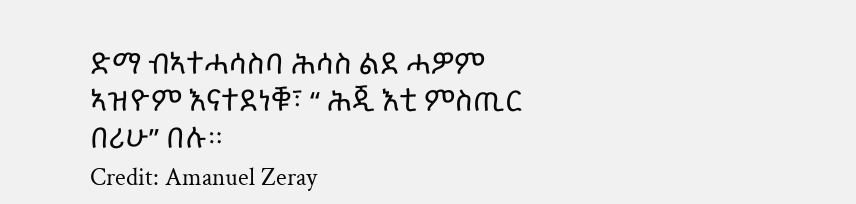ድማ ብኣተሓሳስባ ሕሳስ ልደ ሓዎም ኣዝዮም እናተደነቑ፣ “ ሕጂ እቲ ምስጢር በሪሁ” በሉ።
Credit: Amanuel Zeray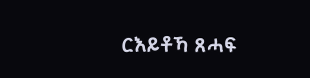ርእይቶኻ ጸሓፍ